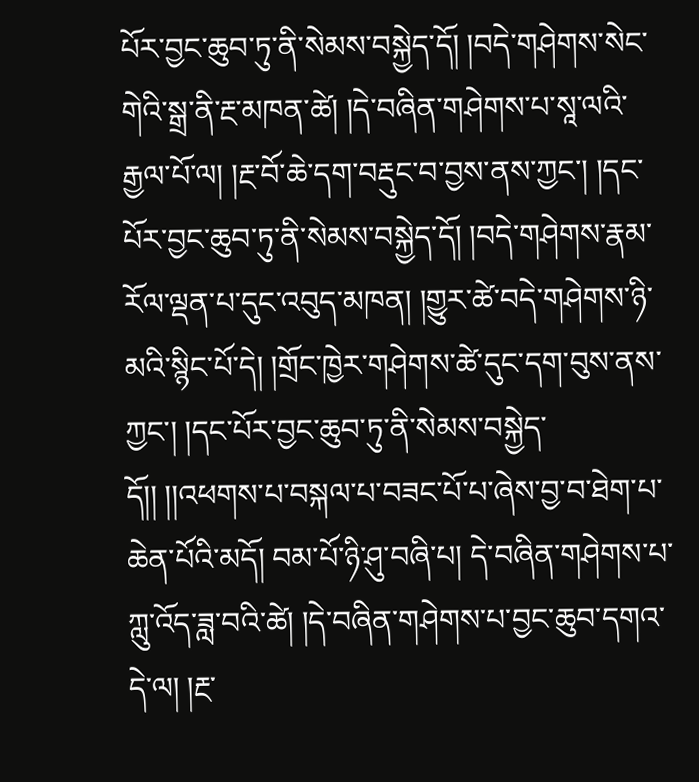པོར་བྱང་ཆུབ་ཏུ་ནི་སེམས་བསྐྱེད་དོ། །བདེ་གཤེགས་སེང་གེའི་སྒྲ་ནི་རྔ་མཁན་ཚེ། །དེ་བཞིན་གཤེགས་པ་སཱ་ལའི་རྒྱལ་པོ་ལ། །རྔ་བོ་ཆེ་དག་བརྡུང་བ་བྱས་ནས་ཀྱང་། །དང་པོར་བྱང་ཆུབ་ཏུ་ནི་སེམས་བསྐྱེད་དོ། །བདེ་གཤེགས་རྣམ་རོལ་ལྡན་པ་དུང་འབུད་མཁན། །གྱུར་ཚེ་བདེ་གཤེགས་ཉི་མའི་སྙིང་པོ་དེ། །གྲོང་ཁྱེར་གཤེགས་ཚེ་དུང་དག་བུས་ནས་ཀྱང་། །དང་པོར་བྱང་ཆུབ་ཏུ་ནི་སེམས་བསྐྱེད་དོ།། །།འཕགས་པ་བསྐལ་པ་བཟང་པོ་པ་ཞེས་བྱ་བ་ཐེག་པ་ཆེན་པོའི་མདོ། བམ་པོ་ཉི་ཤུ་བཞི་པ། དེ་བཞིན་གཤེགས་པ་ཀླུ་འོད་ཟླ་བའི་ཚེ། །དེ་བཞིན་གཤེགས་པ་བྱང་ཆུབ་དགའ་དེ་ལ། །རྔ་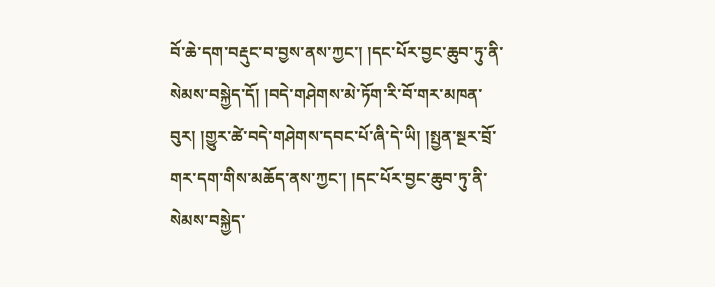བོ་ཆེ་དག་བརྡུང་བ་བྱས་ནས་ཀྱང་། །དང་པོར་བྱང་ཆུབ་ཏུ་ནི་སེམས་བསྐྱེད་དོ། །བདེ་གཤེགས་མེ་ཏོག་རི་བོ་གར་མཁན་བུར། །གྱུར་ཚེ་བདེ་གཤེགས་དབང་པོ་ཞི་དེ་ཡི། །སྤྱན་སྔར་བྲོ་གར་དག་གིས་མཆོད་ནས་ཀྱང་། །དང་པོར་བྱང་ཆུབ་ཏུ་ནི་སེམས་བསྐྱེད་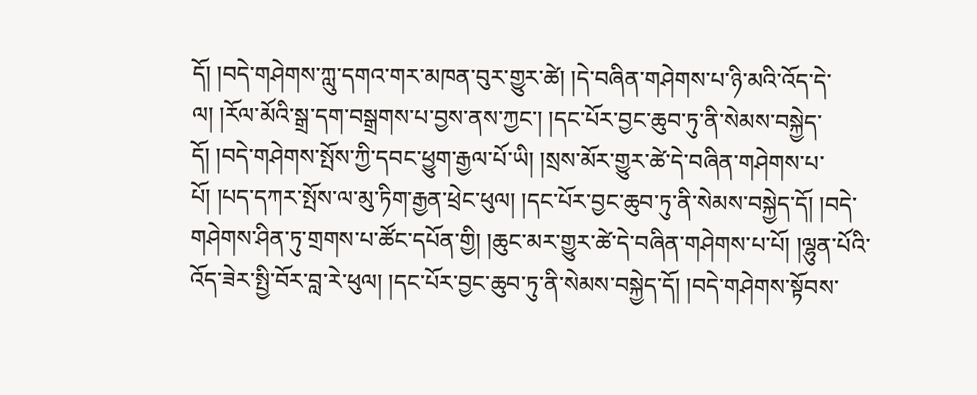དོ། །བདེ་གཤེགས་ཀླུ་དགའ་གར་མཁན་བུར་གྱུར་ཚེ། །དེ་བཞིན་གཤེགས་པ་ཉི་མའི་འོད་དེ་ལ། །རོལ་མོའི་སྒྲ་དག་བསྒྲགས་པ་བྱས་ནས་ཀྱང་། །དང་པོར་བྱང་ཆུབ་ཏུ་ནི་སེམས་བསྐྱེད་དོ། །བདེ་གཤེགས་སྤོས་ཀྱི་དབང་ཕྱུག་རྒྱལ་པོ་ཡི། །སྲས་མོར་གྱུར་ཚེ་དེ་བཞིན་གཤེགས་པ་པོ། །པད་དཀར་སྤོས་ལ་མུ་ཏིག་རྒྱན་ཕྲེང་ཕུལ། །དང་པོར་བྱང་ཆུབ་ཏུ་ནི་སེམས་བསྐྱེད་དོ། །བདེ་གཤེགས་ཤིན་ཏུ་གྲགས་པ་ཚོང་དཔོན་གྱི། །ཆུང་མར་གྱུར་ཚེ་དེ་བཞིན་གཤེགས་པ་པོ། །ལྷུན་པོའི་འོད་ཟེར་སྤྱི་བོར་བླ་རེ་ཕུལ། །དང་པོར་བྱང་ཆུབ་ཏུ་ནི་སེམས་བསྐྱེད་དོ། །བདེ་གཤེགས་སྟོབས་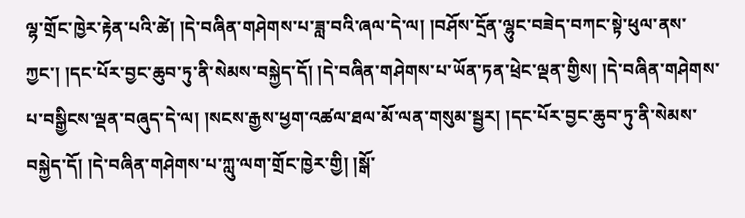ལྷ་གྲོང་ཁྱེར་རྟེན་པའི་ཚེ། །དེ་བཞིན་གཤེགས་པ་ཟླ་བའི་ཞལ་དེ་ལ། །བཤོས་དྲོན་ལྷུང་བཟེད་བཀང་སྟེ་ཕུལ་ནས་ཀྱང་། །དང་པོར་བྱང་ཆུབ་ཏུ་ནི་སེམས་བསྐྱེད་དོ། །དེ་བཞིན་གཤེགས་པ་ཡོན་ཏན་ཕྲེང་ལྡན་གྱིས། །དེ་བཞིན་གཤེགས་པ་བསྒྱིངས་ལྡན་བཞུད་དེ་ལ། །སངས་རྒྱས་ཕྱག་འཚལ་ཐལ་མོ་ལན་གསུམ་སྦྱར། །དང་པོར་བྱང་ཆུབ་ཏུ་ནི་སེམས་བསྐྱེད་དོ། །དེ་བཞིན་གཤེགས་པ་ཀླུ་ལག་གྲོང་ཁྱེར་གྱི། །སྒོ་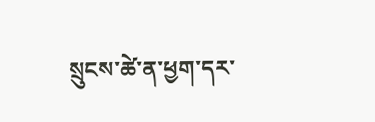སྲུངས་ཚེ་ན་ཕྱག་དར་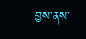བྱས་ནས་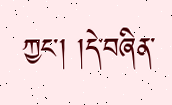ཀྱང་། །དེ་བཞིན་